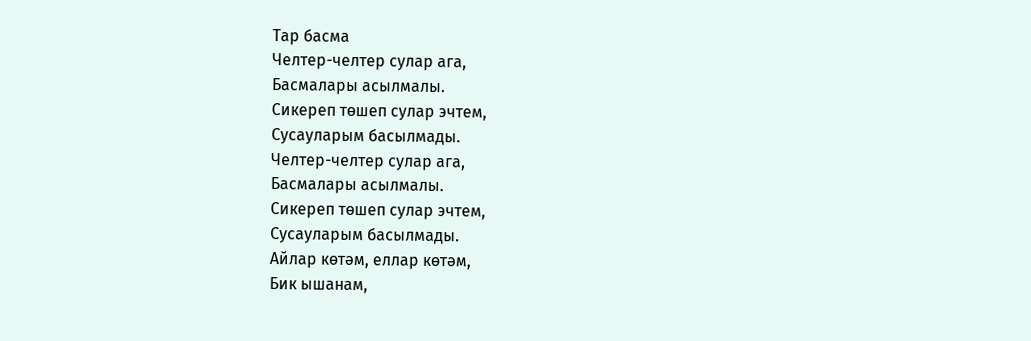Тар басма
Челтер-челтер сулар ага,
Басмалары асылмалы.
Сикереп төшеп сулар эчтем,
Сусауларым басылмады.
Челтер-челтер сулар ага,
Басмалары асылмалы.
Сикереп төшеп сулар эчтем,
Сусауларым басылмады.
Айлар көтәм, еллар көтәм,
Бик ышанам,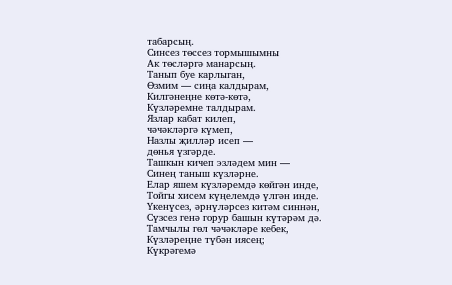табарсың.
Синсез төссез тормышымны
Ак төсләргә манарсың.
Танып буе карлыган,
Өзмим — сиңа калдырам,
Килгәнеңне көтә-көтә,
Күзләремне талдырам.
Язлар кабат килеп,
чәчәкләргә күмеп,
Назлы җилләр исеп —
дөнья үзгәрде.
Ташкын кичеп эзләдем мин —
Синең таныш күзләрне.
Елар яшем күзләремдә көйгән инде,
Тойгы хисем күңелемдә үлгән инде.
Үкенүсез, әрнүләрсез китәм синнән,
Сүзсез генә горур башын күтәрәм дә.
Тамчылы гөл чәчәкләре кебек,
Күзләреңне түбән иясең;
Күкрәгемә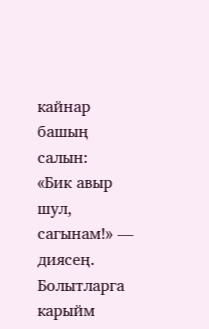кайнар башың салын:
«Бик авыр шул, сагынам!» — диясең.
Болытларга карыйм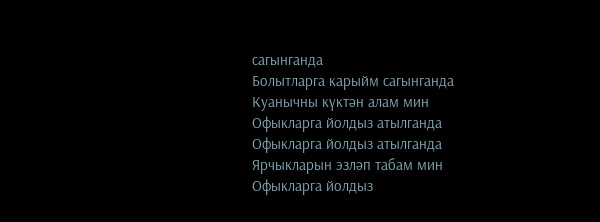сагынганда
Болытларга карыйм сагынганда
Куанычны күктән алам мин
Офыкларга йолдыз атылганда
Офыкларга йолдыз атылганда
Ярчыкларын эзләп табам мин
Офыкларга йолдыз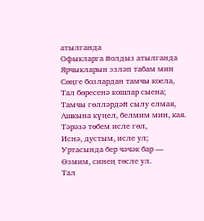атылганда
Офыкларга йолдыз атылганда
Ярчыкларын эзләп табам мин
Сөңге бозлардан тамчы коела,
Тал бөресенә кошлар сыена;
Тамчы гөлләрдәй сылу елмая,
Ашкына күңел, белмим мин, кая.
Тәрәзә төбем исле гөл,
Иснә, дустым, исле ул;
Уртасында бер чәчәк бар —
Өзмим, синең төсле ул.
Тал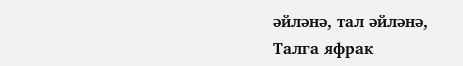әйләнә, тал әйләнә,
Талга яфрак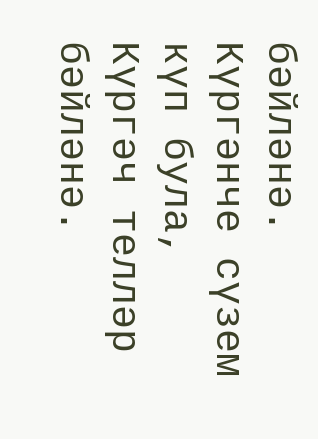бәйләнә.
Күргәнче сүзем күп була,
Күргәч телләр бәйләнә.